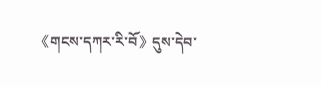《གངས་དཀར་རི་བོ》དུས་དེབ་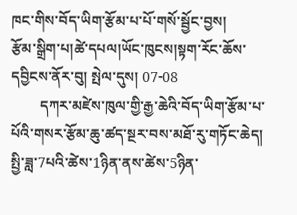ཁང་གིས་བོད་ཡིག་རྩོམ་པ་པོ་གསོ་སྦྱོང་བྱས།
རྩོམ་སྒྲིག་པ།ཚེ་དཔལ།ཡོང་ཁུངས།སྟག་རོང་ཆོས་དབྱིངས་ནོར་བུ། སྤེལ་དུས། 07-08
        དཀར་མཛེས་ཁུལ་གྱི་རྒྱ་ཆེའི་བོད་ཡིག་རྩོམ་པ་པོའི་གསར་རྩོམ་ཆུ་ཚད་སྔར་བས་མཐོ་རུ་གཏོང་ཆེད། སྤྱི་ཟླ་7པའི་ཚེས་1ཉིན་ནས་ཚེས་5ཉིན་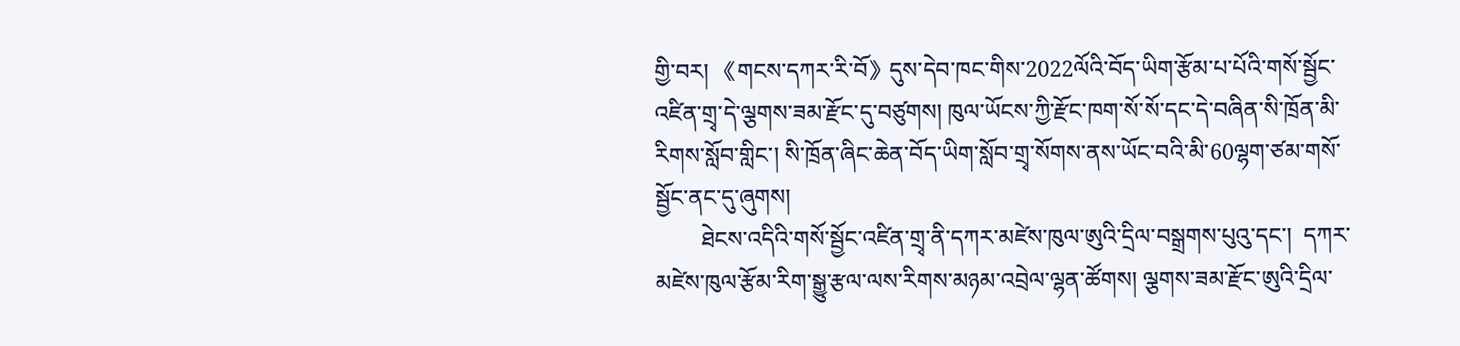གྱི་བར། 《གངས་དཀར་རི་བོ》དུས་དེབ་ཁང་གིས་2022ལོའི་བོད་ཡིག་རྩོམ་པ་པོའི་གསོ་སྦྱོང་འཛིན་གྲྭ་དེ་ལྕགས་ཟམ་རྫོང་དུ་བཙུགས། ཁུལ་ཡོངས་ཀྱི་རྫོང་ཁག་སོ་སོ་དང་དེ་བཞིན་སི་ཁྲོན་མི་རིགས་སློབ་གླིང་། སི་ཁྲོན་ཞིང་ཆེན་བོད་ཡིག་སློབ་གྲྭ་སོགས་ནས་ཡོང་བའི་མི་60ལྷག་ཙམ་གསོ་སྦྱོང་ནང་དུ་ཞུགས།
        ཐེངས་འདིའི་གསོ་སྦྱོང་འཛིན་གྲྭ་ནི་དཀར་མཛེས་ཁུལ་ཨུའི་དྲིལ་བསྒྲགས་པུའུ་དང་།  དཀར་མཛེས་ཁུལ་རྩོམ་རིག་སྒྱུ་རྩལ་ལས་རིགས་མཉམ་འབྲེལ་ལྷན་ཚོགས། ལྕགས་ཟམ་རྫོང་ཨུའི་དྲིལ་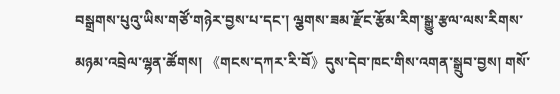བསྒྲགས་པུའུ་ཡིས་གཙོ་གཉེར་བྱས་པ་དང་། ལྕགས་ཟམ་རྫོང་རྩོམ་རིག་སྒྱུ་རྩལ་ལས་རིགས་མཉམ་འབྲེལ་ལྷན་ཚོགས། 《གངས་དཀར་རི་བོ》དུས་དེབ་ཁང་གིས་འགན་སྒྲུབ་བྱས། གསོ་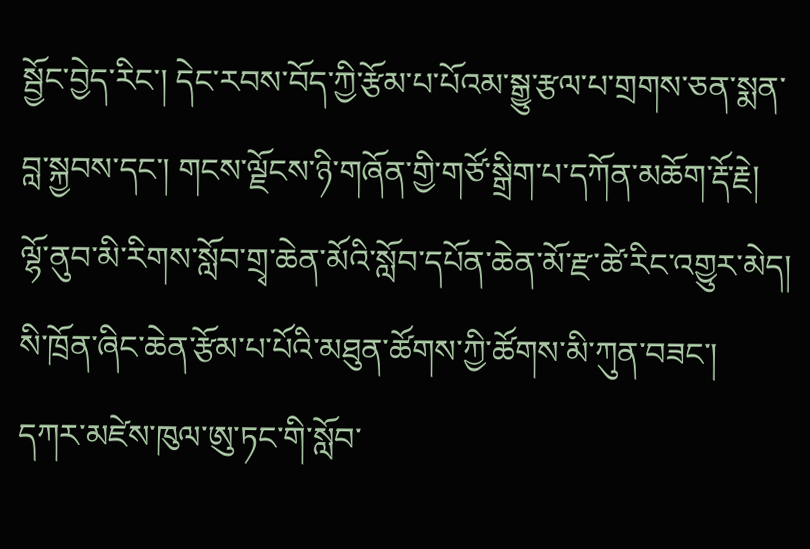སྦྱོང་བྱེད་རིང་། དེང་རབས་བོད་ཀྱི་རྩོམ་པ་པོའམ་སྒྱུ་རྩལ་པ་གྲགས་ཅན་སྨན་བླ་སྐྱབས་དང་། གངས་ལྗོངས་ཉི་གཞོན་གྱི་གཙོ་སྒྲིག་པ་དཀོན་མཆོག་རྡོ་རྗེ། ལྷོ་ནུབ་མི་རིགས་སློབ་གྲྭ་ཆེན་མོའི་སློབ་དཔོན་ཆེན་མོ་རྫ་ཚེ་རིང་འགྱུར་མེད། སི་ཁྲོན་ཞིང་ཆེན་རྩོམ་པ་པོའི་མཐུན་ཚོགས་ཀྱི་ཚོགས་མི་ཀུན་བཟང་། དཀར་མཛེས་ཁུལ་ཨུ་ཏང་གི་སློབ་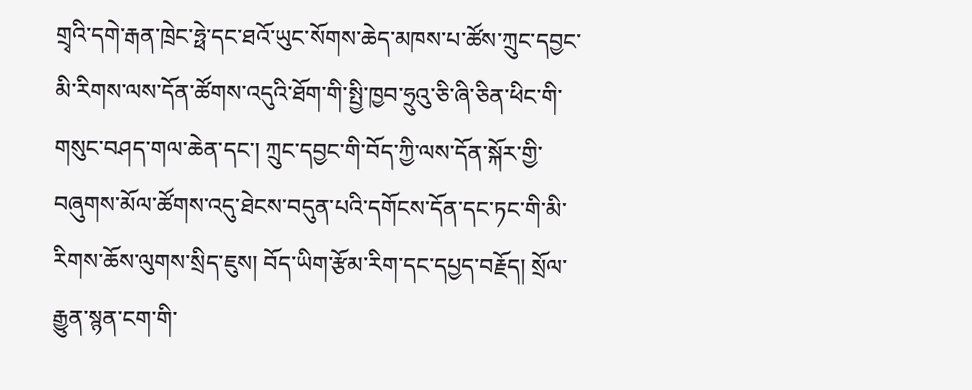གྲྭའི་དགེ་རྒན་ཁྲེང་ཧྥེ་དང་ཐའོ་ཡུང་སོགས་ཆེད་མཁས་པ་ཚོས་ཀྲུང་དབྱང་མི་རིགས་ལས་དོན་ཚོགས་འདུའི་ཐོག་གི་སྤྱི་ཁྱབ་ཧྲུའུ་ཅི་ཞི་ཅིན་ཕིང་གི་གསུང་བཤད་གལ་ཆེན་དང་། ཀྲུང་དབྱང་གི་བོད་ཀྱི་ལས་དོན་སྐོར་གྱི་བཞུགས་མོལ་ཚོགས་འདུ་ཐེངས་བདུན་པའི་དགོངས་དོན་དང་ཏང་གི་མི་རིགས་ཆོས་ལུགས་སྲིད་ཇུས། བོད་ཡིག་རྩོམ་རིག་དང་དཔྱད་བརྗོད། སྲོལ་རྒྱུན་སྙན་ངག་གི་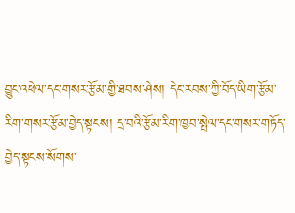བྱུང་འཕེལ་དང་གསར་རྩོམ་གྱི་ཐབས་ཤེས། དེང་རབས་ཀྱི་བོད་ཡིག་རྩོམ་རིག་གསར་རྩོམ་བྱེད་སྟངས། དྲ་བའི་རྩོམ་རིག་ཁྱབ་སྤེལ་དང་གསར་གཏོད་བྱེད་སྟངས་སོགས་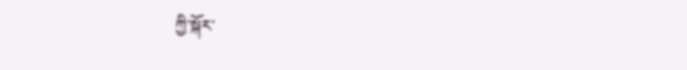ཀྱི་སྐོར་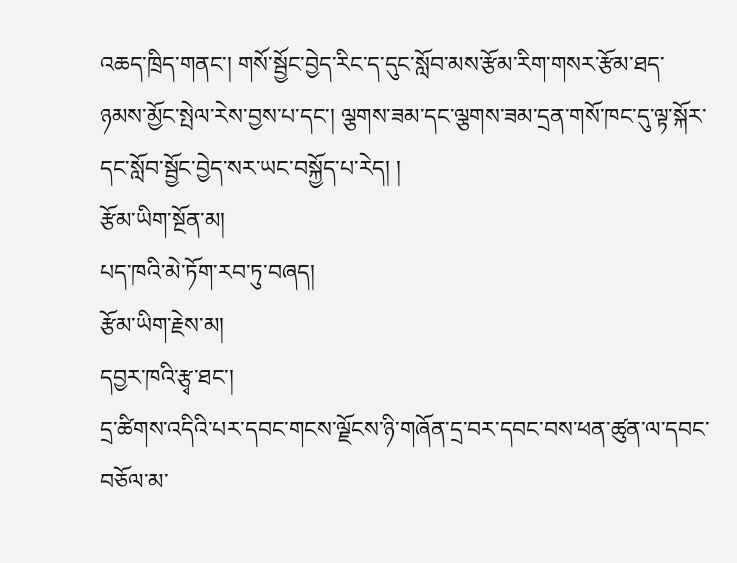འཆད་ཁྲིད་གནང་། གསོ་སྦྱོང་བྱེད་རིང་ད་དུང་སློབ་མས་རྩོམ་རིག་གསར་རྩོམ་ཐད་ཉམས་མྱོང་སྤེལ་རེས་བྱས་པ་དང་། ལྕགས་ཟམ་དང་ལྕགས་ཟམ་དྲན་གསོ་ཁང་དུ་ལྟ་སྐོར་དང་སློབ་སྦྱོང་བྱེད་སར་ཡང་བསྐྱོད་པ་རེད། །
རྩོམ་ཡིག་སྔོན་མ།
པད་ཁའི་མེ་ཏོག་རབ་ཏུ་བཞད།
རྩོམ་ཡིག་རྗེས་མ།
དབྱར་ཁའི་རྩྭ་ཐང་།
དྲ་ཚིགས་འདིའི་པར་དབང་གངས་ལྗོངས་ཉི་གཞོན་དྲ་བར་དབང་བས་ཕན་ཚུན་ལ་དབང་བཅོལ་མ་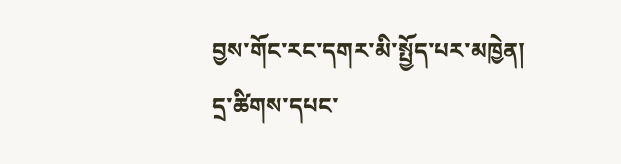བྱས་གོང་རང་དགར་མི་སྤྱོད་པར་མཁྱེན།
དྲ་ཚིགས་དཔང་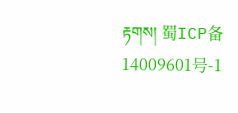རྟགས། 蜀ICP备14009601号-1